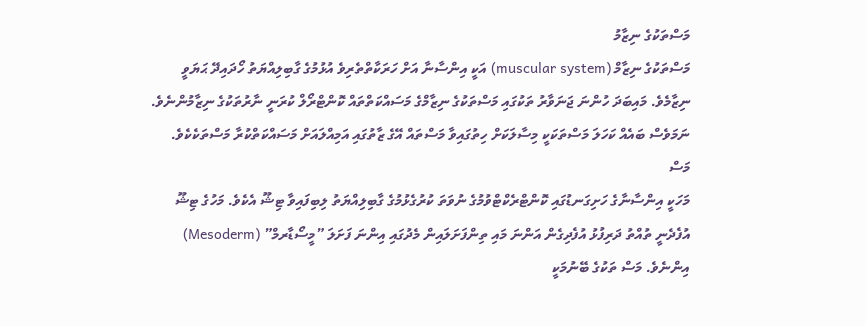މަސްތަކުގެ ނިޒާމު
މަސްތަކުގެ ނިޒާމް (muscular system) އަކީ އިންސާނާ އަށް ހަރަކާތްތެރިވެ އުޅުމުގެ ގާބިލިއްޔަތު ހޯދައިދޭ ޙަޔަވީ ނިޒާމެވެ. މައިބަދަ ހުންނަ ޖަނަވާރު ތަކުގައި މަސްތަކުގެ ނިޒާމްގެ މަސައްކަތްތައް ކޮންޓްރޯލް ކުރަނީ ނާރުތަކުގެ ނިޒާމުންނެވެ. ނަމަވެސް ބައެއް ކަހަލަ މަސްތަކަކީ މިސާލަކަށް ހިތުގައިވާ މަސްތައް އޭގެ ޒާތުގައި އަމިއްލައަށް މަސައްކަތްކުރާ މަސްތަކެކެވެ.
މަސް
މަހަކީ އިންސާނާގެ ހަށިގަނޑުގައި ކޮންޓްރެކްޓްވުމުގެ ނުވަތަ ކުރުގެޅުމުގެ ގާބިލިއްޔަތު ލިބިފައިވާ ޓިޝޫ އެކެވެ. މަހުގެ ޓިޝޫ އުފެދެނީ ތުއްތު ދަރިފުޅު އުފެދިގެން އަންނަ މައި ތިންފަށަލައިން މެދުގައި އިންނަ ފަށަލަ ”މީސޯޑާރމް” (Mesoderm) އިންނެވެ. މަސް ތަކުގެ ބޭނުމަކީ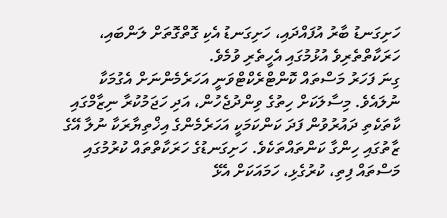ހަށިގަނޑު ބާރު އުފައްދައި، ހަށިގަނޑު އެކި ގޮތްގޮތަށް ލަންބައި، ހަރަކާތްތެރިވެ އުޅުމުގައި އެހީތެރި ވުމެވެ.
ގިނަ ފަހަރު މަސްތައް ކޮންޓްރެކްޓްވަނީ އަހަރެމެންނަށް އެގުމަކާ ނުލައެވެ. މިސާލަކަށް ހިތުގެ ވިންދުޖެހުން، އަދި ހަޖަމުކުރާ ނިޒާމްގައި ކާތަކެތި ދައުރުވުން ފަދަ ކަންކަމަކީ އަހަރެމެންގެ އިޚްތިޔާރަކާ ނުލާ އޭގެ ޒާތުގައި ހިންގާ ކަންތައްތަކެވެ. ހަށިގަނޑުގެ ހަރަކާތްތައް ކުރުމުގައި މަސްތައް ފިތި، ކުރުގެޅި، ހަމައަކަށް އެޅޭ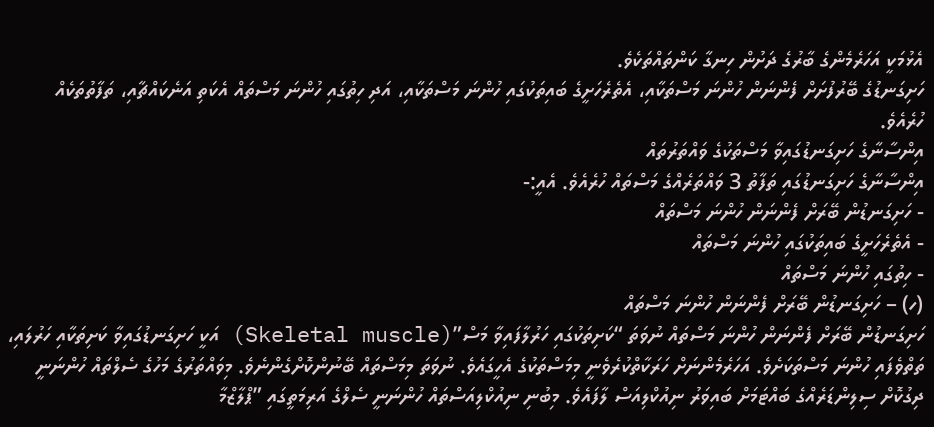އެޅުމަކީ އަހަރެމެންގެ ބާރުގެ ދަށުން ހިނގާ ކަންތައްތަކެވެ.
ހަށިގަނޑުގެ ބޭރުފުށަށް ފެންނަން ހުންނަ މަސްތަކާއި، އެތެރެހަށީގެ ބައިތަކުގައި ހުންނަ މަސްތަކާއި، އަދި ހިތުގައި ހުންނަ މަސްތައް އެކަތި އަނެކައްޗާއި، ތަފާތުތަކެއް ހުރެއެވެ.
އިންސާނާގެ ހަށިގަނޑުގައިވާ މަސްތަކުގެ ވައްތަރުތައް
އިންސާނާގެ ހަށިގަނޑުގައި ތަފާތު 3 ވައްތަރެއްގެ މަސްތައް ހުރެއެވެ. އެއީ:-
- ހަށިގަނޑުން ބޭރަށް ފެންނަން ހުންނަ މަސްތައް
- އެތެރެހަށީގެ ބައިތަކުގައި ހުންނަ މަސްތައް
- ހިތުގައި ހުންނަ މަސްތައް
(ހ) – ހަށިގަނޑުން ބޭރަށް ފެންނަން ހުންނަ މަސްތައް
ހަށިގަނޑުން ބޭރަށް ފެންނަން ހުންނަ މަސްތައް ނުވަތަ “ކަށިތަކުގައި ހަރުލާފައިވާ މަސް”(Skeletal muscle) އަކީ ހަށިގަނޑުގައިވާ ކަށިތަކާއި ހަރުލައި، ތަތްވެފައި ހުންނަ މަސްތަކަށެވެ. އަހަރެމެންނަށް ހަރަކާތްކުރެވެނީ މިމަސްތަކުގެ އެހީގައެވެ. ނުވަތަ މިމަސްތައް ބޭނުންކޮށްގެންނެވެ. މިވައްތަރުގެ މަހުގެ ސެލްތައް ހުންނަނީ ދިގުކޮށް ސިލިންޑަރެއްގެ ބައްޓަމަށް ބައިވަރު ނިއުކްލިއަސް ލާފައެވެ. މިބުނި ނިއުކްލިއަސްތައް ހުންނަނީ ސެލްގެ އަރިމަތީގައި ”ޕްލާޒްމާ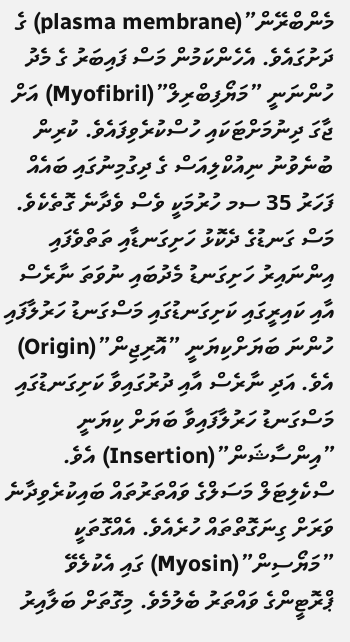މެންބްރޭން”(plasma membrane) ގެ ދަށުގައެވެ. އެހެންކަމުން މަސް ފައިބަރު ގެ މެދު ހުންނަނީ ”މަޔޯފިބްރިލް”(Myofibril) އަށް ޖާގަ ދިނުމަށްޓަކައި ހުސްކުރެވިފައެވެ. ކުރިން ބުނެވުނު ނިއުކްލިއަސް ގެ ދިގުމިނުގައި ބައެއް ފަހަރު 35 ސމ ހުރުމަކީ ވެސް ވެދާނެ ގޮތެކެވެ.
މަސް ގަނޑުގެ ދެކޮޅު ހަށިގަނޑާއި ތަތްވެފައި އިންނައިރު ހަށިގަނޑު މެދުބައި ނުވަތަ ނާރެސް އާއި ކައިރީގައި ކަށިގަނޑުގައި މަސްގަނޑު ހަރުލާފައި ހުންނަ ބަޔަށްކިޔަނީ ”އޮރިޖިން”(Origin) އެވެ. އަދި ނާރެސް އާއި ދުރުގައިވާ ކަށިގަނޑުގައި މަސްގަނޑު ހަރުލާފައިވާ ބަޔަށް ކިޔަނީ ”އިންސާޝަން”(Insertion) އެވެ.
ސްކެލިޓަލް މަސަލްގެ ވައްތަރުތައް ބައިކުރެވިދާނެ ވަރަށް ގިނަގޮތްތައް ހުރެއެވެ. އެއްގޮތަކީ ”މަޔޯސިން”(Myosin) ގައި އެކުލެވޭ ޕްރޮޓީންގެ ވައްތަރު ބެލުމެވެ. މިގޮތަށް ބަލާއިރު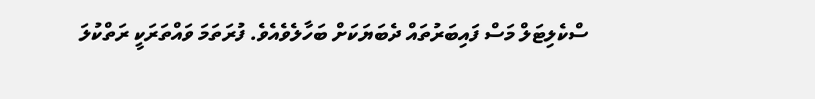ސްކެލިޓަލް މަސް ފައިބަރުތައް ދެބަޔަކަށް ބަހާލެވެއެވެ. ފުރަތަމަ ވައްތަރަކީ ރަތްކުލަ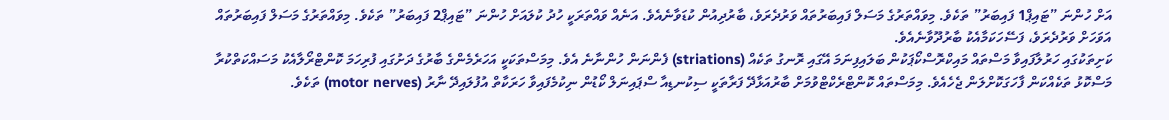އަށް ހުންނަ ”ޓައިޕް1 ފައިބަރު” ތަކެވެ. މިވައްތަރުގެ މަސަލް ފައިބަރުތައް ވަރުދެރަވެ، ބާރުދިއުން ކުޑަވާނެއެވެ. އަނެއް ވައްތަރަކީ ހުދު ކުލައަށް ހުންނަ ”ޓައިޕް2 ފައިބަރު” ތަކެވެ. މިވައްތަރުގެ މަސަލް ފައިބަރުތައް އަވަހަށް ވަރުދެރަވެ، ފަސޭހަކަމާއެކު ބާރުދޫވާނެއެވެ.
ކަށިތަކުގައި ހަރުލާފައިވާ މަސްތައް މައިކްރޮސްކޯޕަކުން ބަލައިފިނަމަ އޭގައި ރޮނގު ތަކެއް (striations) ފެންނަން ހުންނާނެ އެވެ. މިމަސްތަކަކީ އަހަރެމެންގެ ބާރުގެ ދަށުގައި ފުރިހަމަ ކޮންޓްރޯލާއެކު މަސައްކަތްކުރާ މަސްކޮޅު ތަކެއްކަން ފާހަގަކޮށްލަން ޖެހެއެވެ. މިމަސްތައް ކޮންޓްރެކްޓްވުމަށް ބާރުއަޅާދޭ ފަރާތަކީ ސިކުނޑިއާ ސްޕައިނަލް ކޯޑުން ނިކުމެފައިވާ ހަރަކާތް އުފުލައިދޭ ނާރު (motor nerves) ތަކެވެ.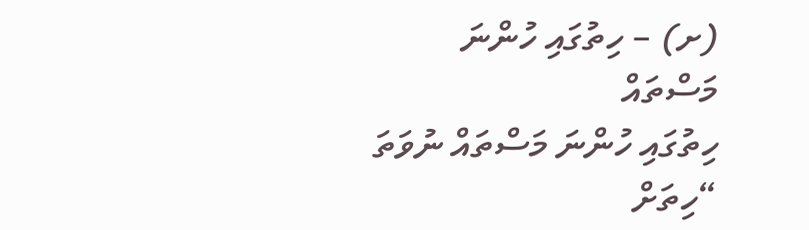(ށ) – ހިތުގައި ހުންނަ މަސްތައް
ހިތުގައި ހުންނަ މަސްތައް ނުވަތަ “ހިތަށް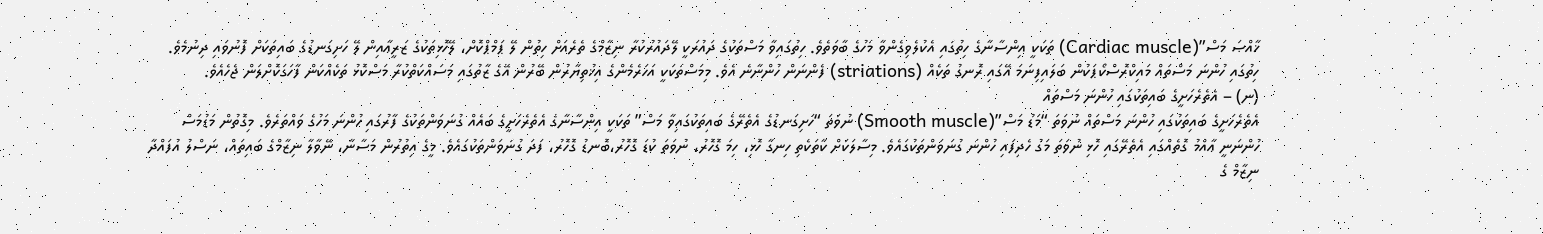ޚާއްޞަ މަސް”(Cardiac muscle) ތަކަކީ އިންސާނާގެ ހިތުގައި އެކުލެވިގެންވާ މަހުގެ ބާވަތެވެ. ހިތުގައިވާ މަސްތަކުގެ ދައުރަކީ ލޭދައުރުކުރާ ނިޒާމްގެ ތެރެއަށް ހިތުން ލޭ ޕަމްޕްކޮށް، ލޭހޮޅިތަކުގެ ޒަރީޢާއިން ލޭ ހަށިގަނޑުގެ ބައިތަކަށް ފޮނުވައި ދިނުމެވެ. ހިތުގައި ހުންނަ މަސްތައް މައިކްރޮސްކޯޕަކުން ބަލައިފިނަމަ އޭގައި ރޮނގު ތަކެއް (striations) ފެންނަން ހުންނާނެ އެވެ. މިމަސްތަކަކީ އަހަރެމެންގެ އިޚުތިޔާރުން ބޭރުން އޭގެ ޒާތުގައި މަސައްކަތްކުރާ މަސްކޮޅު ތަކެއްކަން ފާހަގަކޮށްލަން ޖެހެއެވެ.
(ނ) – އެތެރެހަށީގެ ބައިތަކުގައި ހުންނަ މަސްތައް
އެތެރެހަށީގެ ބައިތަކުގައި ހުންނަ މަސްތައް ނުވަތަ “މަޑު މަސް”(Smooth muscle) ނުވަތަ “ހަށިގަނޑުގެ އެތެރޭގެ ބައިތަކުގައިވާ މަސް” ތަކަކީ އިންސާނާގެ އެތެރެހަށީގެ ބައެއް ގުނަވަންތަކުގެ ފާރުގައި ހުންނަ މަހުގެ ވައްތަރެވެ. މިގޮތުން މަޑުމަސް ހުންނަނީ ޢާއްމު ގޮތެއްގައި އެތެރޭގައި ހޮޅި ނުވަތަ މަގު ހެދިފައި ހުންނަ ގުނަވަންތަކުގައެވެ. މިސާލަކަށް ކާތަކެތި ހިނގާ ހޮޅި، ހިމަ ގޮހޮރު، ނުވަތަ ކުޑަ ގޮހޮރު،ބޮނޑު ގޮހޮރު، ފަދަ ގުނަވަންތަކުގައެވެ. މީގެ އިތުރުން މަސާނާ، ނޭވާލާ ނިޒާމްގެ ބައިތައް، ނަސްލު އުފައްދާ ނިޒާމް ގެ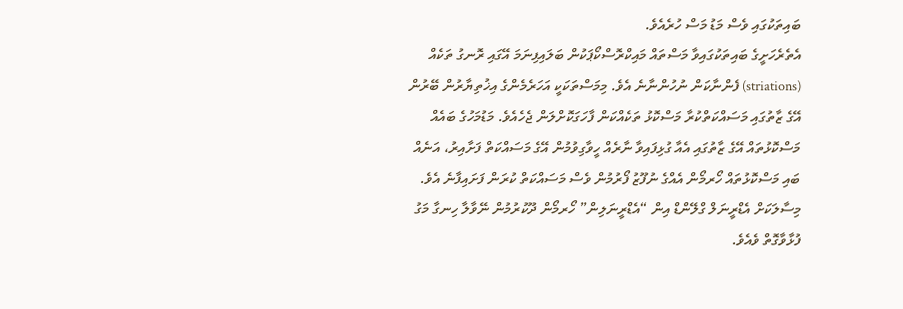ބައިތަކުގައި ވެސް މަޑު މަސް ހުރެއެވެ.
އެތެރެހަށީގެ ބައިތަކުގައިވާ މަސްތައް މައިކްރޮސްކޯޕަކުން ބަލައިފިނަމަ އޭގައި ރޮނގު ތަކެއް (striations) ފެންނާކަން ނުހުންނާނެ އެވެ. މިމަސްތަކަކީ އަހަރެމެންގެ އިޚުތިޔާރުން ބޭރުން އޭގެ ޒާތުގައި މަސައްކަތްކުރާ މަސްކޮޅު ތަކެއްކަން ފާހަގަކޮށްލަން ޖެހެއެވެ. މަޑުމަހުގެ ބައެއް މަސްކޮޅުތައް އޭގެ ޒާތުގައި އެއާ ގުޅިފައިވާ ނާރެއް ހީވާގިވުމުން އޭގެ މަސައްކަތް ފަށާއިރު، އަނެއް ބައި މަސްކޮޅުތައް ހޯރމޯން އެއްގެ ނުފޫޒު ފޯރުމުން ވެސް މަސައްކަތް ކުރަން ފަށައިފާނެ އެވެ. މިސާލަކަށް އެޑްރީނަލް ގްލޭންޑް އިން “އެޑްރީނަލިން” ހޯރމޯން ދޫކުރުމުން ނޭވާލާ ހިނގާ މަގު ފުޅާވާގޮތް ވެއެވެ.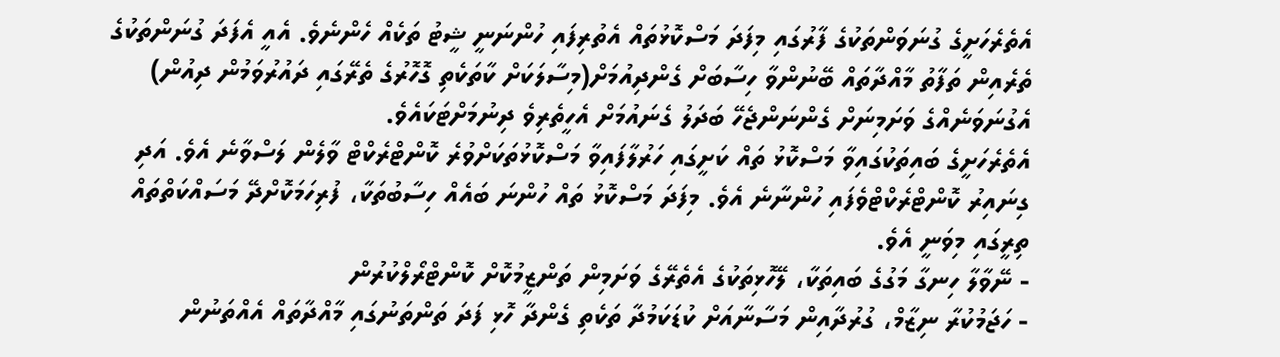އެތެރެހަށީގެ ގުނަވަންތަކުގެ ފާރުގައި މިފަދަ މަސްކޮޅުތައް އެތުރިފައި ހުންނަނީ ޝީޓު ތަކެއް ހެންނެވެ. އެއީ އެފަދަ ގުނަންތަކުގެ ތެރެއިން ތަފާތު މާއްދާތައް ބޭނުންވާ ހިސާބަށް ގެންދިއުމަށް(މިސާލަކަށް ކާތަކެތި ގޮހޮރުގެ ތެރޭގައި ދައުރުވަމުން ދިއުން) އެގުނަވަނެއްގެ ވަށަމިނަށް ގެންނަންޖެހޭ ބަދަލު ގެނައުމަށް އެހީތެރިވެ ދިނުމަށްޓަކައެވެ.
އެތެރެހަށީގެ ބައިތަކުގައިވާ މަސްކޮޅު ތައް ކަށީގައި ހަރުލާފައިވާ މަސްކޮޅުތަކަށްވުރެ ކޮންޓްރެކްޓް ވާލެން ލަސްވާނެ އެވެ. އަދި ގިނައިރު ކޮންޓްރެކްޓްވެފައި ހުންނާނެ އެވެ. މިފަދަ މަސްކޮޅު ތައް ހުންނަ ބައެއް ހިސާބުތަކާ، ފުރިހަމަކޮށްދޭ މަސައްކަތްތައް ތިރީގައި މިވަނީ އެވެ.
- ނޭވާލާ ހިނގާ މަގުގެ ބައިތަކާ، ލޭހޮޅިތަކުގެ އެތެރޭގެ ވަށަމިން ތަންޒީމުކޮށް ކޮންޓްރޯލްކުރުން
- ހަޖަމުކުރާ ނިޒާމް، ގުރުދާއިން މަސާނާއަށް ކުޑަކަމުދާ ތަކެތި ގެންދާ ހޮޅި ފަދަ ތަންތަނުގައި މާއްދާތައް އެއްތަނުން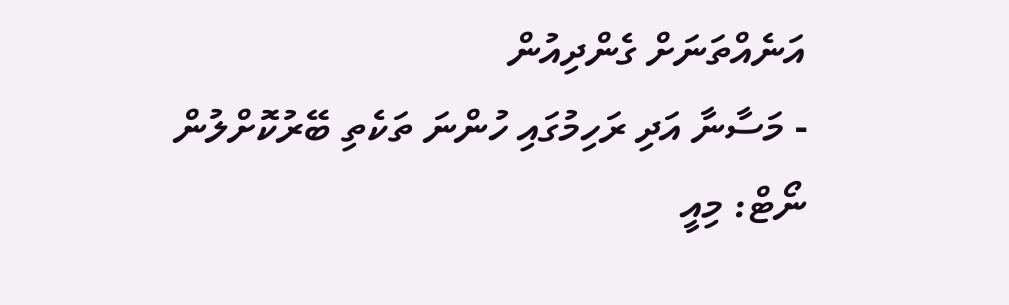އަނެއްތަނަށް ގެންދިއުން
- މަސާނާ އަދި ރަހިމުގައި ހުންނަ ތަކެތި ބޭރުކޮށްލުން
ނޯޓް: މިއީ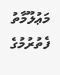މަޢުލޫމާތު ފެތުރުމުގެ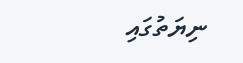ނިޔަތުގައި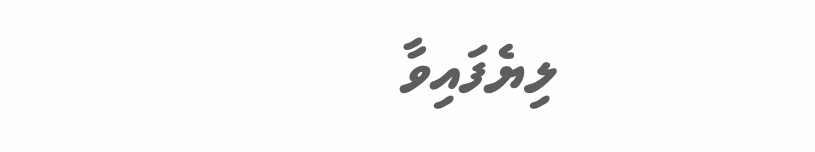ލިޔެފައިވާ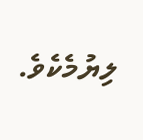ލިޔުމެކެވެ.